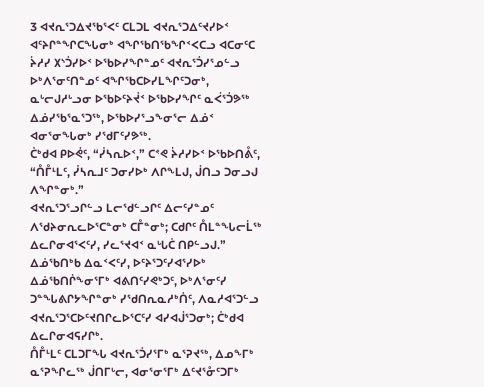3 ᐊᔪᕆᕐᑐᐃᔪᖃᕐᐸᑦ ᑕᒪᑐᒪ ᐊᔪᕆᕐᑐᐃᑦᔪᓯᐅᑉ ᐊᑦᔨᒋᓐᖏᑕᖓᓂᒃ ᐊᖏᖃᑎᖃᖏᑉᐸᑕᓗ ᐊᑕᓂᑦᑕ ᔩᓱᓯ ᙭ᔅᑑᓯᐅᑉ ᐅᖃᐅᓯᖏᓐᓄᑦ ᐊᔪᕆᕐᑑᓯᕐᓄᓪᓗ ᐅᒃᐱᕐᓂᑦᑎᓐᓄᑦ ᐊᖏᖃᑕᐅᓯᒪᖏᑦᑐᓂᒃ,
ᓇᒡᓕᒍᓱᒡᓗᓂ ᐅᖃᐅᑦᔨᔫᑉ ᐅᖃᐅᓯᖏᑦ ᓇᐹᕐᑑᕗᖅ ᐃᓅᓯᖃᕐᓇᕐᑐᖅ, ᐅᖃᐅᓯᕐᓗᖕᓂᕐᓕ ᐃᓅᑉ ᐊᓂᕐᓂᖓᓂᒃ ᓯᖁᒥᑦᓯᕗᖅ.
ᑖᒃᑯᐊ ᑭᐅᕚᑦ, “ᓰᓴᕆᐅᑉ,” ᑕᕝᕙ ᔩᓱᓯᐅᑉ ᐅᖃᐅᑎᕔᑦ, “ᑍᒤᒻᒪᑦ, ᓰᓴᕆᒧᑦ ᑐᓂᓯᐅᒃ ᐱᒋᖕᒪᒍ, ᒎᑎᓗ ᑐᓂᓗᒍ ᐱᖏᓐᓂᒃ.”
ᐊᔪᕆᕐᑐᕐᓗᒋᓪᓗ ᒪᓕᖁᓪᓗᒋᑦ ᐃᓕᑦᓯᓐᓄᑦ ᐱᖁᔨᓂᕆᓚᐅᕐᑕᓐᓂᒃ ᑕᒤᓐᓂᒃ; ᑕᑯᒋᑦ ᑍᒪᓐᖓᓕᒫᖅ ᐃᓚᒋᓂᐊᕐᐸᑦᓯ, ᓯᓚᕐᔪᐊᑉ ᓇᒡᒐᑖ ᑎᑭᓪᓗᒍ.”
ᐃᓅᖃᑎᒃᑲ ᐃᓇᑉᐸᑦᓯ, ᐅᑦᔨᕐᑐᑦᓯᐊᕐᓯᐅᒃ ᐃᓅᖃᑎᒌᖕᓂᕐᒥᒃ ᐊᕕᑎᑦᓯᕙᒃᑐᑦ, ᐅᒃᐱᕐᓂᑦᓯ ᑐᓐᖓᕕᒋᔭᖏᓐᓂᒃ ᓯᖁᑎᕆᓇᓱᒃᑏᑦ, ᐱᓇᓱᐊᕐᑐᓪᓗ ᐊᔪᕆᕐᑐᕐᑕᐅᑦᔪᑎᒋᓚᐅᕐᑕᑦᓯ ᐊᓯᐊᒎᕐᑐᓂᒃ; ᑖᒃᑯᐊ ᐃᓚᒋᓂᐊᕋᓯᒋᒃ.
ᑍᒤᒻᒪᑦ ᑕᒪᑐᒥᖓ ᐊᔪᕆᕐᑑᓯᕐᒥᒃ ᓇᕐᕈᔪᖅ, ᐃᓄᖕᒥᒃ ᓇᕐᕈᖏᓚᖅ ᒎᑎᒥᒡᓕ, ᐊᓂᕐᓂᕐᒥᒃ ᐃᑦᔪᕐᓁᑦᑐᒥᒃ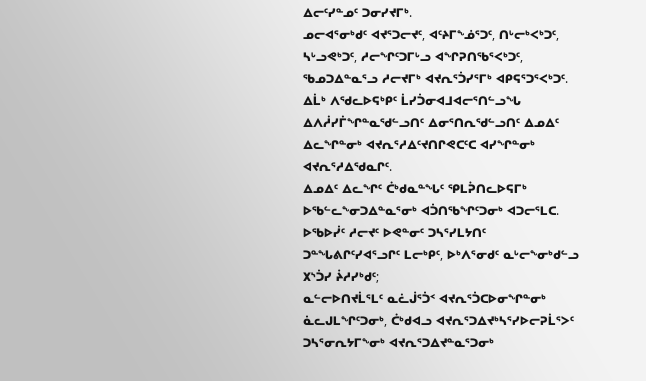ᐃᓕᑦᓯᓐᓄᑦ ᑐᓂᓯᔪᒥᒃ.
ᓄᓕᐊᕐᓂᒃᑯᑦ ᐊᔪᕐᑐᓕᔪᑦ, ᐊᑦᔨᒥᖕᓅᕐᑐᑦ, ᑎᒡᓕᒃᐸᒃᑐᑦ, ᓴᒡᓗᕙᒃᑐᑦ, ᓱᓕᖏᑦᑐᒥᒡᓗ ᐊᖏᕈᑎᖃᕐᐸᒃᑐᑦ, ᖃᓄᑐᐃᓐᓇᕐᓗ ᓱᓕᔪᒥᒃ ᐊᔪᕆᕐᑑᓯᕐᒥᒃ ᐊᑭᕋᕐᑐᕐᐸᒃᑐᑦ.
ᐃᒫᒃ ᐱᖁᓚᐅᕋᒃᑭᑦ ᒫᓯᑑᓂᐊᒧᐊᓕᕐᑎᓪᓗᖓ ᐃᐱᓲᓯᒦᖏᓐᓇᖁᓪᓗᑎᑦ ᐃᓂᕐᑎᕆᖁᓪᓗᑎᑦ ᐃᓄᐃᑦ ᐃᓚᖏᓐᓂᒃ ᐊᔪᕆᕐᓱᐃᑦᔪᑎᒋᕙᑕᑦᑕ ᐊᓯᖏᓐᓂᒃ ᐊᔪᕆᕐᓱᐃᖁᓇᒋᑦ.
ᐃᓄᐃᑦ ᐃᓚᖏᑦ ᑖᒃᑯᓇᓐᖓᑦ ᕿᒪᕉᑎᓚᐅᕋᒥᒃ ᐅᖃᓪᓚᖕᓂᑐᐃᓐᓇᕐᓂᒃ ᐊᑑᑎᖃᖏᑦᑐᓂᒃ ᐊᑐᓕᕐᒪᑕ.
ᐅᖃᐅᓰᑦ ᓱᓕᔪᑦ ᐅᕙᓐᓂᑦ ᑐᓴᕐᓯᒪᔭᑎᑦ ᑐᓐᖓᕕᒋᑦᓯᐊᕐᓗᒋᑦ ᒪᓕᒃᑭᑦ, ᐅᒃᐱᕐᓂᑯᑦ ᓇᒡᓕᖕᓂᒃᑯᓪᓗ ᙭ᔅᑑᓯ ᔩᓱᓯᒃᑯᑦ;
ᓇᓪᓕᐅᑎᔪᒫᕐᒪᑦ ᓇᓛᒎᕐᑑᑉ ᐊᔪᕆᕐᑑᑕᐅᓂᖏᓐᓂᒃ ᓈᓚᒍᒪᖏᑦᑐᓂᒃ, ᑖᒃᑯᐊᓗ ᐊᔪᕆᕐᑐᐃᔪᒃᓴᕐᓯᐅᓕᕈᒫᕐᐳᑦ ᑐᓴᕐᓂᕆᔭᒥᖕᓂᒃ ᐊᔪᕆᕐᑐᐃᔪᓐᓇᕐᑐᓂᒃ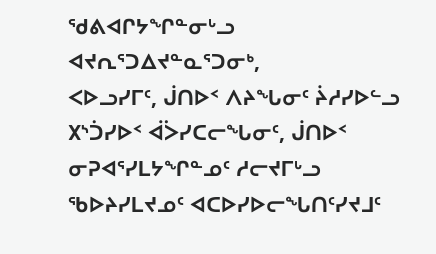ᖁᕕᐊᒋᔭᖏᓐᓂᒡᓗ ᐊᔪᕆᕐᑐᐃᔪᓐᓇᕐᑐᓂᒃ,
ᐸᐅᓗᓯᒥᑦ, ᒎᑎᐅᑉ ᐱᔨᖓᓂᑦ ᔩᓱᓯᐅᓪᓗ ᙭ᔅᑑᓯᐅᑉ ᐋᐴᓯᑕᓕᖓᓂᑦ, ᒎᑎᐅᑉ ᓂᕈᐊᕐᓯᒪᔭᖏᓐᓄᑦ ᓱᓕᔪᒥᒡᓗ ᖃᐅᔨᓯᒪᔪᓄᑦ ᐊᑕᐅᓯᐅᓕᖓᑎᑦᓯᔪᒧᑦ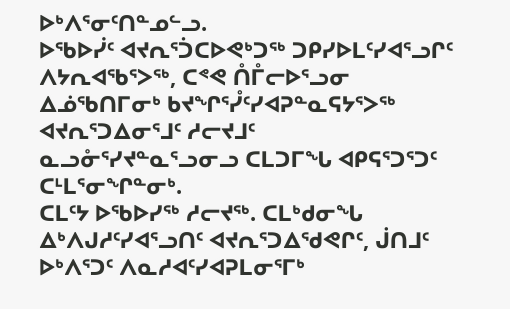ᐅᒃᐱᕐᓂᑦᑎᓐᓄᓪᓗ.
ᐅᖃᐅᓰᑦ ᐊᔪᕆᕐᑑᑕᐅᕙᒃᑐᖅ ᑐᑭᓯᐅᒪᑦᓯᐊᕐᓗᒋᑦ ᐱᔭᕆᐊᖃᕐᐳᖅ, ᑕᕝᕙ ᑍᒤᓕᐅᕐᓗᓂ ᐃᓅᖃᑎᒥᓂᒃ ᑲᔪᖏᕐᓮᑦᓯᐊᕈᓐᓇᕋᔭᕐᐳᖅ ᐊᔪᕆᕐᑐᐃᓂᕐᒧᑦ ᓱᓕᔪᒧᑦ ᓇᓗᓁᕐᓯᔪᓐᓇᕐᓗᓂᓗ ᑕᒪᑐᒥᖓ ᐊᑭᕋᕐᑐᕐᑐᑦ ᑕᒻᒪᕐᓂᖏᓐᓂᒃ.
ᑕᒪᑦᔭ ᐅᖃᐅᓯᖅ ᓱᓕᔪᖅ. ᑕᒪᒃᑯᓂᖓ ᐃᒃᐱᒍᓱᑦᓯᐊᕐᓗᑎᑦ ᐊᔪᕆᕐᑐᐃᖁᕙᒋᑦ, ᒎᑎᒧᑦ ᐅᒃᐱᕐᑐᑦ ᐱᓇᓱᐊᑦᓯᐊᕈᒪᓂᕐᒥᒃ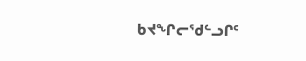ᑲᔪᖏᓕᖁᓪᓗᒋᑦ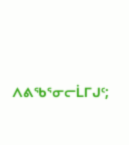ᐱᕕᖃᕐᓂᓕᒫᒥᒍᑦ;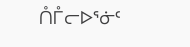ᑍᒤᓕᐅᕐᓃᑦ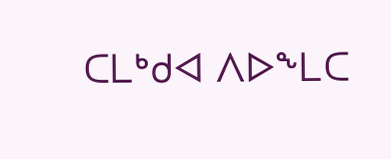ᑕᒪᒃᑯᐊ ᐱᐅᖕᒪᑕ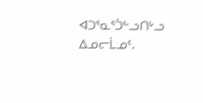ᐊᑐᕐᓇᕐᑑᓪᓗᑎᒡᓗ ᐃᓄᓕᒫᓄᑦ.